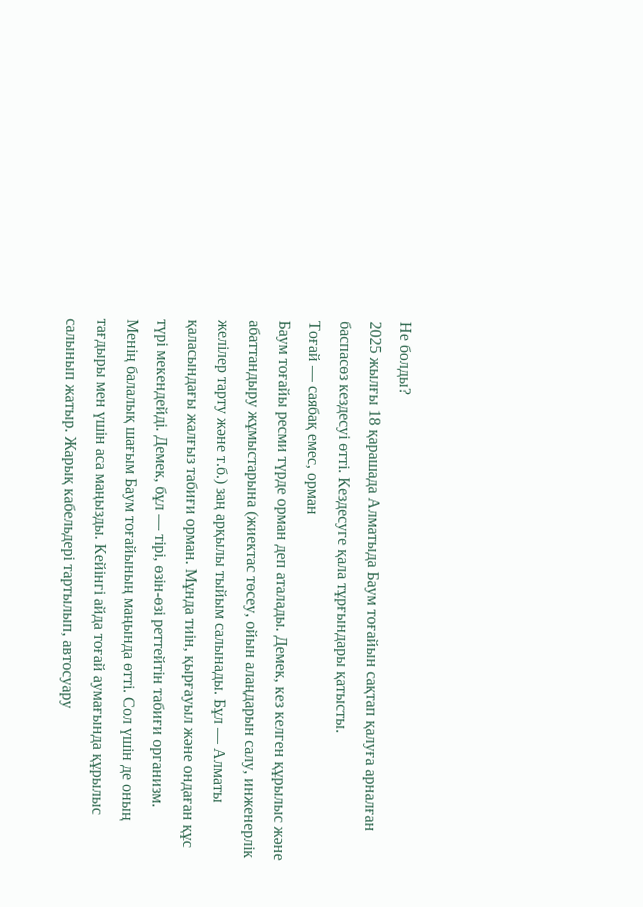Не болды?
2025 жылғы 18 қарашада Алматыда Баум тоғайын сақтап қалуға арналған баспасөз кездесуі өтті. Кездесуге қала тұрғындары қатысты.
Тоғай — саябақ емес, орман
Баум тоғайы ресми түрде орман деп аталады. Демек, кез келген құрылыс және абаттандыру жұмыстарына (жиектас төсеу, ойын алаңдарын салу, инженерлік желілер тарту және т.б.) заң арқылы тыйым салынады. Бұл — Алматы қаласындағы жалғыз табиғи орман. Мұнда тиін, қырғауыл және ондаған құс түрі мекендейді. Демек, бұл — тірі, өзін-өзі реттейтін табиғи организм.
Менің балалық шағым Баум тоғайының маңында өтті. Сол үшін де оның тағдыры мен үшін аса маңызды. Кейінгі айда тоғай аумағында құрылыс салынып жатыр. Жарық кабельдері тартылып, автосуару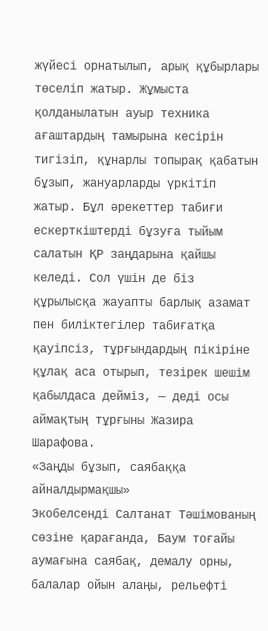жүйесі орнатылып, арық құбырлары төселіп жатыр. Жұмыста қолданылатын ауыр техника ағаштардың тамырына кесірін тигізіп, құнарлы топырақ қабатын бұзып, жануарларды үркітіп жатыр. Бұл әрекеттер табиғи ескерткіштерді бұзуға тыйым салатын ҚР заңдарына қайшы келеді. Сол үшін де біз құрылысқа жауапты барлық азамат пен биліктегілер табиғатқа қауіпсіз, тұрғындардың пікіріне құлақ аса отырып, тезірек шешім қабылдаса дейміз, — деді осы аймақтың тұрғыны Жазира Шарафова.
«Заңды бұзып, саябаққа айналдырмақшы»
Экобелсенді Салтанат Тәшімованың сөзіне қарағанда, Баум тоғайы аумағына саябақ, демалу орны, балалар ойын алаңы, рельефті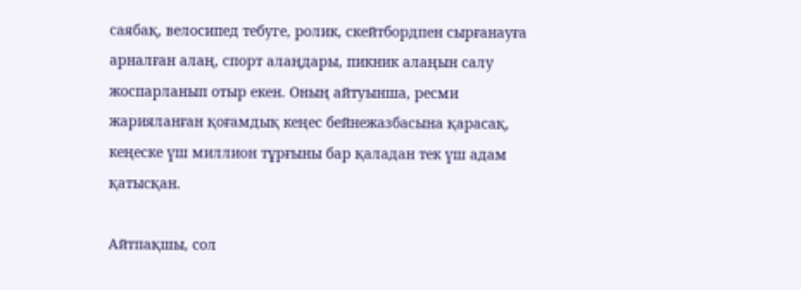саябақ, велосипед тебуге, ролик, скейтбордпен сырғанауға арналған алаң, спорт алаңдары, пикник алаңын салу жоспарланып отыр екен. Оның айтуынша, ресми жарияланған қоғамдық кеңес бейнежазбасына қарасақ, кеңеске үш миллион тұрғыны бар қаладан тек үш адам қатысқан.

Айтпақшы, сол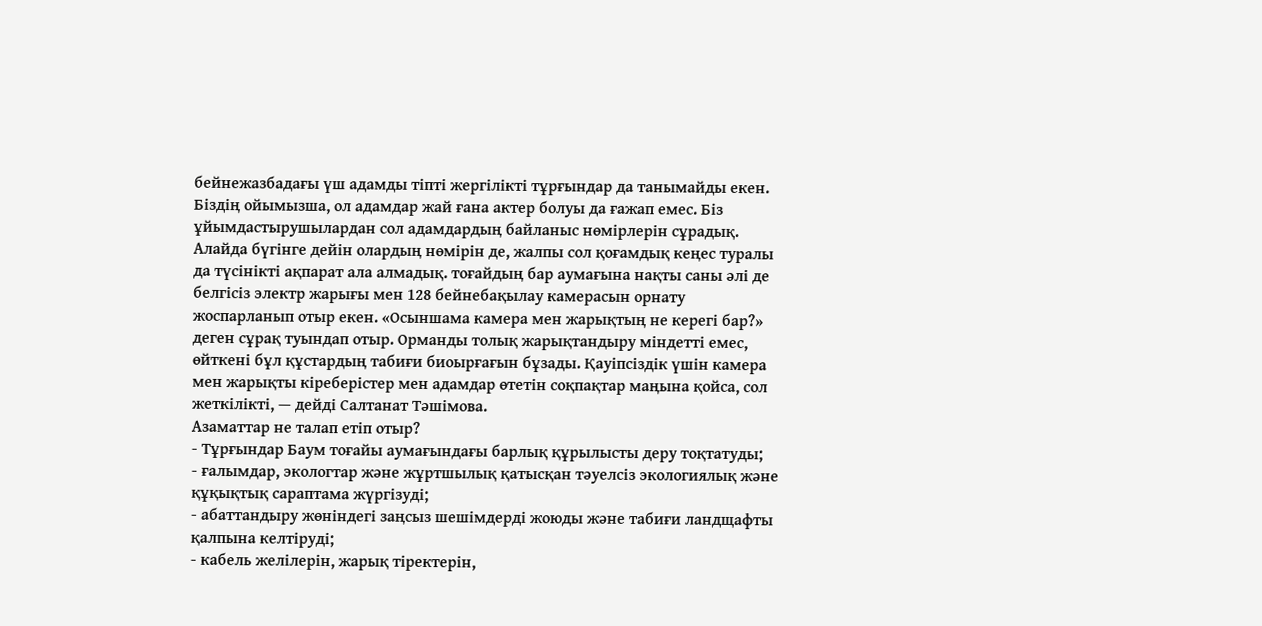бейнежазбадағы үш адамды тіпті жергілікті тұрғындар да танымайды екен. Біздің ойымызша, ол адамдар жай ғана актер болуы да ғажап емес. Біз ұйымдастырушылардан сол адамдардың байланыс нөмірлерін сұрадық. Алайда бүгінге дейін олардың нөмірін де, жалпы сол қоғамдық кеңес туралы да түсінікті ақпарат ала алмадық. тоғайдың бар аумағына нақты саны әлі де белгісіз электр жарығы мен 128 бейнебақылау камерасын орнату жоспарланып отыр екен. «Осыншама камера мен жарықтың не керегі бар?» деген сұрақ туындап отыр. Орманды толық жарықтандыру міндетті емес, өйткені бұл құстардың табиғи биоырғағын бұзады. Қауіпсіздік үшін камера мен жарықты кіреберістер мен адамдар өтетін соқпақтар маңына қойса, сол жеткілікті, — дейді Салтанат Тәшімова.
Азаматтар не талап етіп отыр?
- Тұрғындар Баум тоғайы аумағындағы барлық құрылысты деру тоқтатуды;
- ғалымдар, экологтар және жұртшылық қатысқан тәуелсіз экологиялық және құқықтық сараптама жүргізуді;
- абаттандыру жөніндегі заңсыз шешімдерді жоюды және табиғи ландщафты қалпына келтіруді;
- кабель желілерін, жарық тіректерін,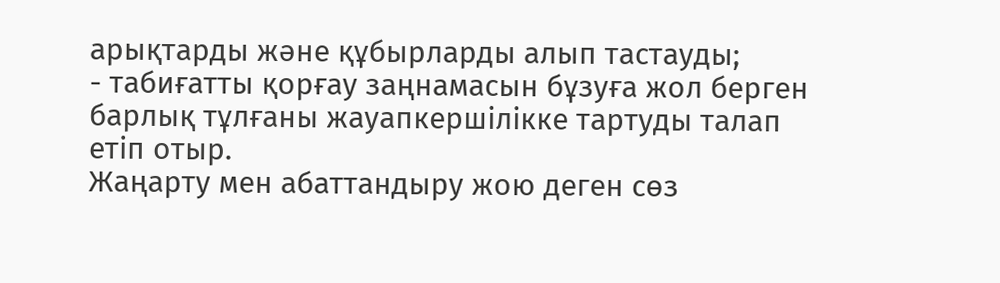арықтарды және құбырларды алып тастауды;
- табиғатты қорғау заңнамасын бұзуға жол берген барлық тұлғаны жауапкершілікке тартуды талап етіп отыр.
Жаңарту мен абаттандыру жою деген сөз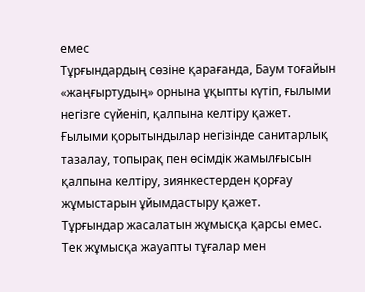емес
Тұрғындардың сөзіне қарағанда, Баум тоғайын «жаңғыртудың» орнына ұқыпты күтіп, ғылыми негізге сүйеніп, қалпына келтіру қажет. Ғылыми қорытындылар негізінде санитарлық тазалау, топырақ пен өсімдік жамылғысын қалпына келтіру, зиянкестерден қорғау жұмыстарын ұйымдастыру қажет.
Тұрғындар жасалатын жұмысқа қарсы емес. Тек жұмысқа жауапты тұғалар мен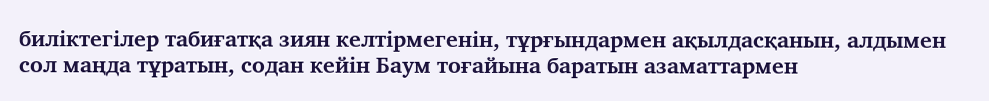биліктегілер табиғатқа зиян келтірмегенін, тұрғындармен ақылдасқанын, алдымен сол маңда тұратын, содан кейін Баум тоғайына баратын азаматтармен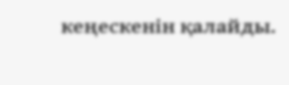кеңескенін қалайды.